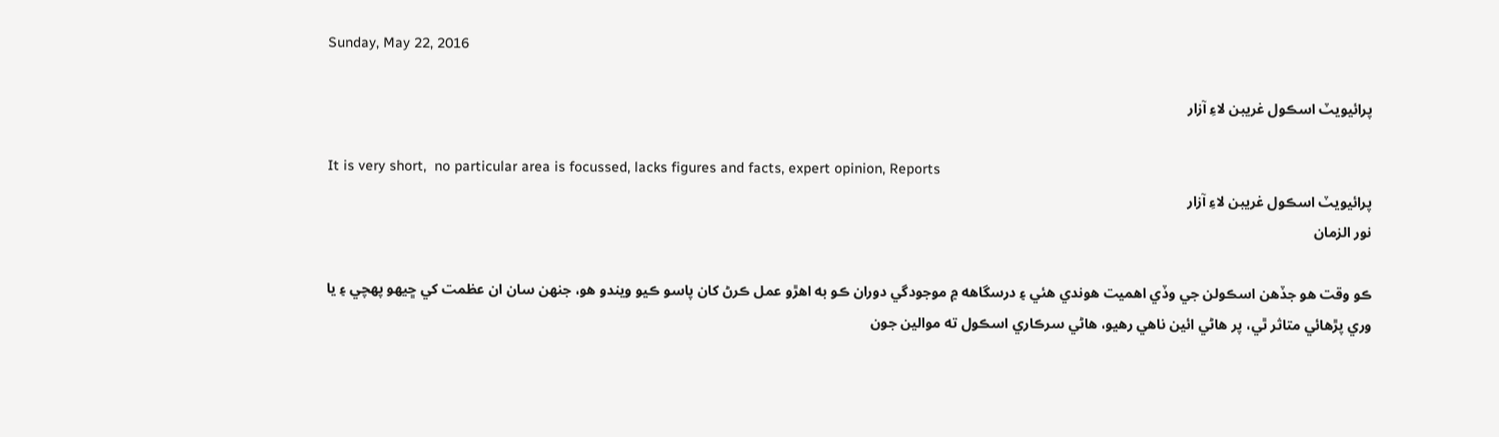Sunday, May 22, 2016

پرائيويٽ اسڪول غريبن لاءِ آزار

It is very short,  no particular area is focussed, lacks figures and facts, expert opinion, Reports
پرائيويٽ اسڪول غريبن لاءِ آزار
نور الزمان

ڪو وقت هو جڏهن اسڪولن جي وڏي اهميت هوندي هئي ۽ درسگاهه ۾ موجودگي دوران ڪو به اهڙو عمل ڪرڻ کان پاسو ڪيو ويندو هو، جنهن سان ان عظمت کي ڇيهو پهچي ۽ يا وري پڙهائي متاثر ٿي، پر هاڻي ائين ناهي رهيو، هاڻي سرڪاري اسڪول ته موالين جون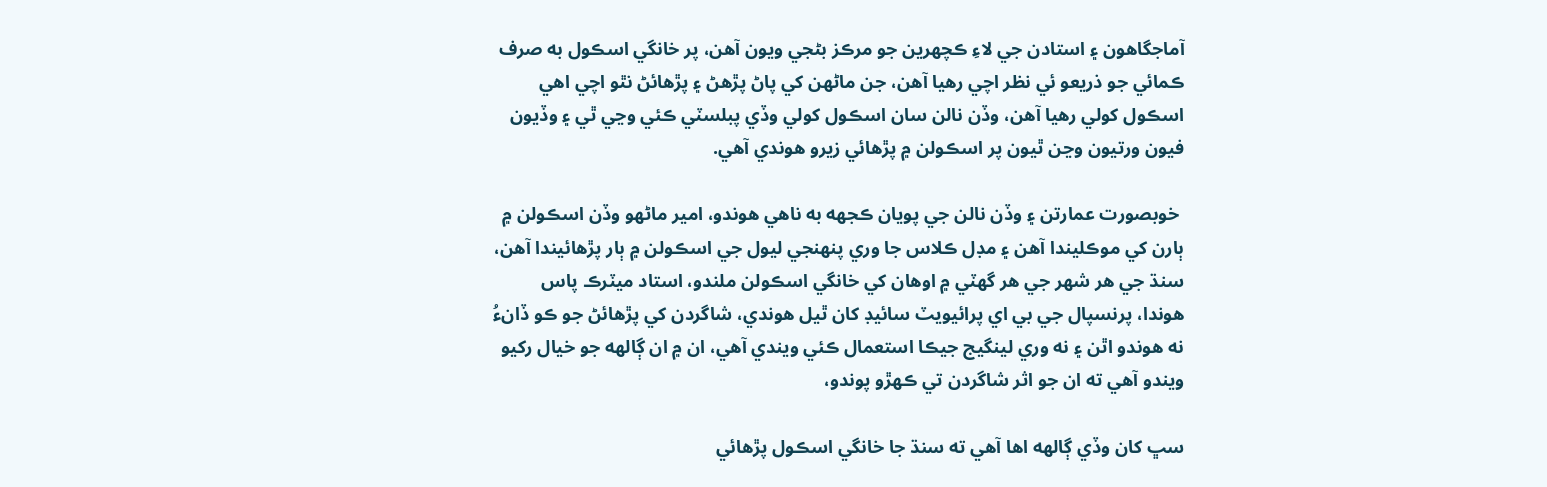آماجگاهون ۽ استادن جي لاءِ ڪچهرين جو مرڪز بڻجي ويون آهن، پر خانگي اسڪول به صرف ڪمائي جو ذريعو ئي نظر اچي رهيا آهن، جن ماڻهن کي پاڻ پڙهڻ ۽ پڙهائڻ نٿو اچي اهي اسڪول کولي رهيا آهن، وڏن نالن سان اسڪول کولي وڏي پبلسٽي ڪئي وڃي ٿي ۽ وڏيون فيون ورتيون وڃن ٿيون پر اسڪولن ۾ پڙهائي زيرو هوندي آهي.

 خوبصورت عمارتن ۽ وڏن نالن جي پويان ڪجهه به ناهي هوندو، امير ماڻهو وڏن اسڪولن ۾ ٻارن کي موڪليندا آهن ۽ مڊل ڪلاس جا وري پنهنجي ليول جي اسڪولن ۾ ٻار پڙهائيندا آهن، سنڌ جي هر شهر جي هر گهٽي ۾ اوهان کي خانگي اسڪولن ملندو، استاد ميٽرڪ پاس هوندا، پرنسپال جي بي اي پرائيويٽ سائيڊ کان ٿيل هوندي، شاگردن کي پڙهائڻ جو ڪو ڏانءُ نه هوندو اٿن ۽ نه وري لينگيج جيڪا استعمال ڪئي ويندي آهي، ان ۾ ان ڳالهه جو خيال رکيو ويندو آهي ته ان جو اثر شاگردن تي ڪهڙو پوندو،

سڀ کان وڏي ڳالهه اها آهي ته سنڌ جا خانگي اسڪول پڙهائي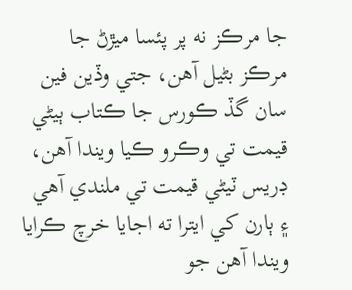جا مرڪز نه پر پئسا ميڙڻ جا مرڪز بڻيل آهن، جتي وڏين فين سان گڏ ڪورس جا ڪتاب ٻيڻي قيمت تي وڪرو ڪيا ويندا آهن، ڊريس ٽيڻي قيمت تي ملندي آهي ۽ ٻارن کي ايترا ته اجايا خرچ ڪرايا ويندا آهن جو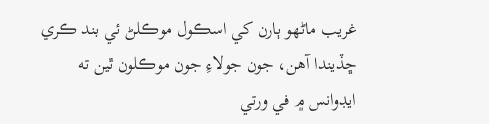غريب ماڻهو ٻارن کي اسڪول موڪلڻ ئي بند ڪري ڇڏيندا آهن، جون جولاءِ جون موڪلون ٿين ته ايڊوانس ۾ في ورتي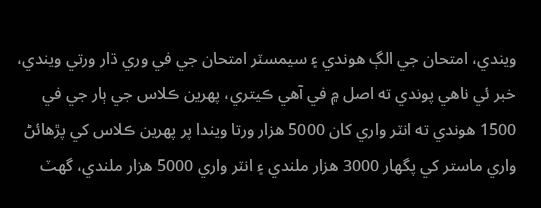ويندي، امتحان جي الڳ هوندي ۽ سيمسٽر امتحان جي في وري ڌار ورتي ويندي، خبر ئي ناهي پوندي ته اصل ۾ في آهي ڪيتري، پهرين ڪلاس جي ٻار جي في 1500 هوندي ته انٽر واري کان 5000 هزار ورتا ويندا پر پهرين ڪلاس کي پڙهائڻ واري ماستر کي پگهار 3000 هزار ملندي ۽ انٽر واري 5000 هزار ملندي، گهٽ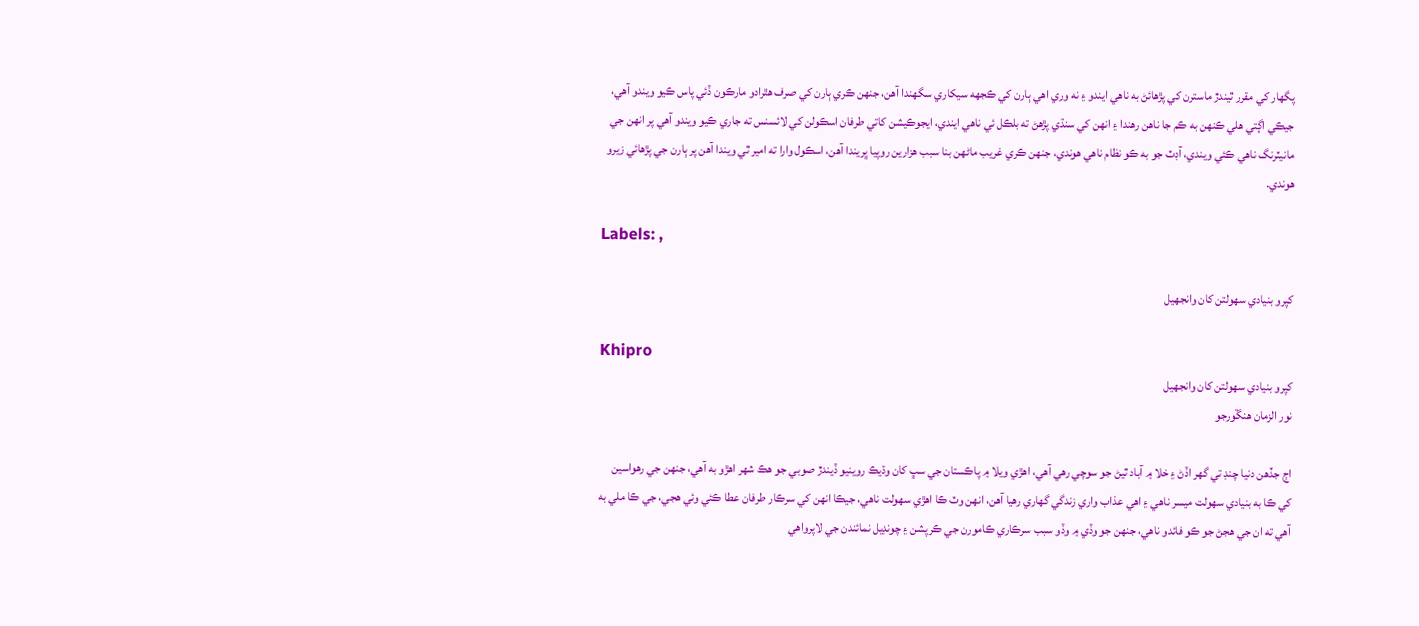پگهار کي مقرر ٿيندڙ ماسترن کي پڙهائڻ به ناهي ايندو ۽ نه وري اهي ٻارن کي ڪجهه سيکاري سگهندا آهن، جنهن ڪري ٻارن کي صرف هٿرادو مارڪون ڏئي پاس ڪيو ويندو آهي، جيڪي اڳتي هلي ڪنهن به ڪم جا ناهن رهندا ۽ انهن کي سنڌي پڙهڻ ته بلڪل ئي ناهي ايندي، ايجوڪيشن کاتي طرفان اسڪولن کي لائسنس ته جاري ڪيو ويندو آهي پر انهن جي مانيٽرنگ ناهي ڪئي ويندي، آڊٽ جو به ڪو نظام ناهي هوندي، جنهن ڪري غريب ماڻهن بنا سبب هزارين روپيا ڀريندا آهن، اسڪول وارا ته امير ٿي ويندا آهن پر ٻارن جي پڙهائي زيرو هوندي.

Labels: ,

کپرو بنيادي سهولتن کان وانجهيل

Khipro
کپرو بنيادي سهولتن کان وانجهيل
نور الزمان هنڱورجو

اڄ جڏهن دنيا چنڊ تي گهر اڏڻ ۽ خلا ۾ آباد ٿيڻ جو سوچي رهي آهي، اهڙي ويلا ۾ پاڪستان جي سڀ کان وڌيڪ روينيو ڏيندڙ صوبي جو هڪ شهر اهڙو به آهي، جنهن جي رهواسين کي ڪا به بنيادي سهولت ميسر ناهي ۽ اهي عذاب واري زندگي گهاري رهيا آهن، انهن وٽ ڪا اهڙي سهولت ناهي، جيڪا انهن کي سرڪار طرفان عطا ڪئي وئي هجي، جي ڪا ملي به آهي ته ان جي هجڻ جو ڪو فائدو ناهي، جنهن جو وڏي ۾ وڏو سبب سرڪاري ڪامورن جي ڪرپشن ۽ چونڊيل نمائندن جي لاپرواهي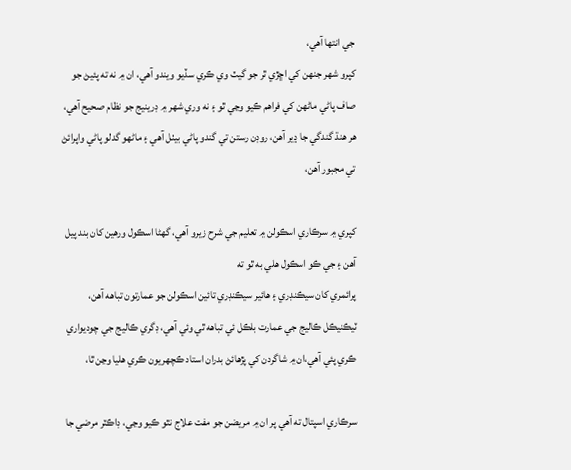جي انتها آهي،
کپرو شهر جنهن کي اڇڙي ٿر جو گيٽ وي ڪري سڏيو ويندو آهي، ان ۾ نه ته پئيڻ جو صاف پاڻي ماڻهن کي فراهم ڪيو وڃي ٿو ۽ نه وري شهر ۾ ڊرينيج جو نظام صحيح آهي، هر هنڌ گندگي جا ڍير آهن، روڊن رستن تي گندو پاڻي بيٺل آهي ۽ ماڻهو گدلو پاڻي واپرائڻ تي مجبور آهن،

کپري ۾ سرڪاري اسڪولن ۾ تعليم جي شرح زيرو آهي، گهڻا اسڪول ورهين کان بند پيل آهن ۽ جي ڪو اسڪول هلي به ٿو ته
پرائمري کان سيڪنڊري ۽ هائير سيڪنڊري تائين اسڪولن جو عمارتون تباهه آهن، ٽيڪنيڪل ڪاليج جي عمارت بلڪل ئي تباهه ٿي وئي آهي، ڊگري ڪاليج جي چوديواري ڪري پئي آهي،ان ۾ شاگردن کي پڙهائڻ بدران استاد ڪچهريون ڪري هليا وڃن ٿا،

سرڪاري اسپتال ته آهي پر ان ۾ مريضن جو مفت علاج نٿو ڪيو وڃي، ڊاڪٽر مرضي جا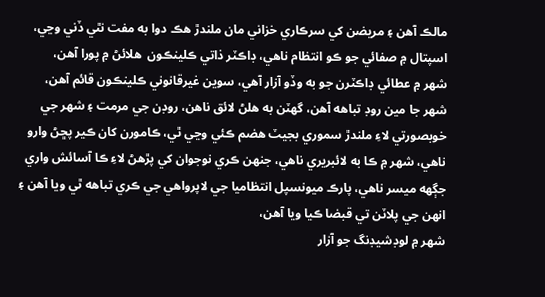مالڪ آهن ۽ مريضن کي سرڪاري خزاني مان ملندڙ هڪ دوا به مفت نٿي ڏني وڃي، اسپتال ۾ صفائي جو ڪو انتظام ناهي، ڊاڪٽر ذاتي ڪلينڪون  هلائڻ ۾ پورا آهن،
شهر ۾ عطائي ڊاڪٽرن جو به وڏو آزار آهي، سوين غيرقانوني ڪلينڪون قائم آهن،
شهر جا مين روڊ تباهه آهن، گهٽن به هلڻ لائق ناهن، روڊن جي مرمت ۽ شهر جي خوبصورتي لاءِ ملندڙ سموري بجيٽ هضم ڪئي وڃي ٿي، ڪامورن کان ڪير پڇڻ وارو ناهي، شهر ۾ ڪا به لائبريري ناهي، جنهن ڪري نوجوان کي پڙهڻ لاءِ ڪا آسائش واري جڳهه ميسر ناهي، پارڪ ميونسپل انتظاميا جي لاپرواهي جي ڪري تباهه ٿي ويا آهن ۽ انهن جي پلاٽن تي قبضا ڪيا ويا آهن،
شهر ۾ لوڊشيڊنگ جو آزار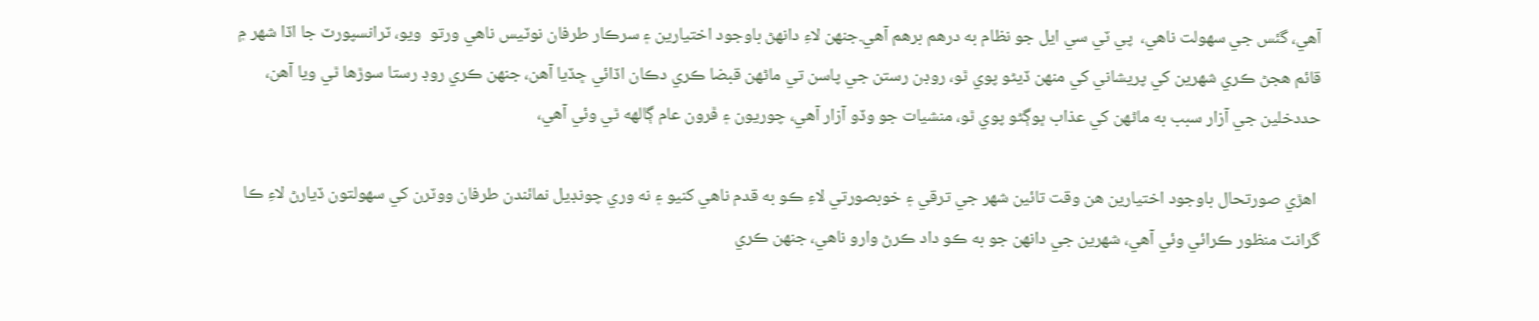آهي، گئس جي سهولت ناهي،  پي ٽي سي ايل جو نظام به درهم برهم آهي.جنهن لاءِ دانهڻ باوجود اختيارين ۽ سرڪار طرفان نوٽيس ناهي ورتو  ويو، ٽرانسپورٽ جا اڏا شهر ۾ قائم هجڻ ڪري شهرين کي پريشاني کي منهن ڏيڻو پوي ٿو، روڊن رستن جي پاسن تي ماڻهن قبضا ڪري دڪان اڏائي ڇڏيا آهن، جنهن ڪري روڊ رستا سوڙها ٿي ويا آهن، حددخلين جي آزار سبب به ماڻهن کي عذاب ڀوڳڻو پوي ٿو، منشيات جو وڏو آزار آهي، چوريون ۽ ڦرون عام ڳالهه ٿي وئي آهي،

 اهڙي صورتحال باوجود اختيارين هن وقت تائين شهر جي ترقي ۽ خوبصورتي لاءِ ڪو به قدم ناهي کنيو ۽ نه وري چونڊيل نمائندن طرفان ووٽرن کي سهولتون ڏيارڻ لاءِ ڪا گرانٽ منظور ڪرائي وئي آهي، شهرين جي دانهن جو به ڪو داد ڪرڻ وارو ناهي، جنهن ڪري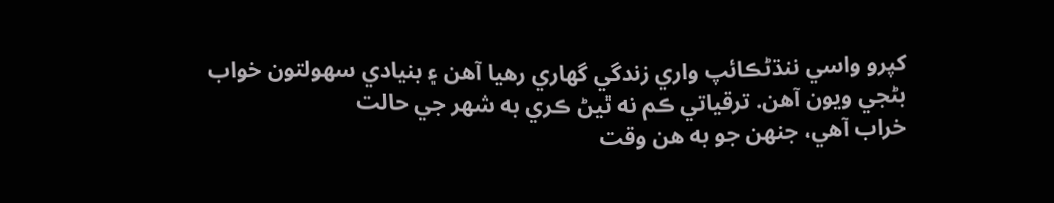کپرو واسي ننڌڻڪائپ واري زندگي گهاري رهيا آهن ۽ بنيادي سهولتون خواب بڻجي ويون آهن. ترقياتي ڪم نه ٿيڻ ڪري به شهر جي حالت
خراب آهي، جنهن جو به هن وقت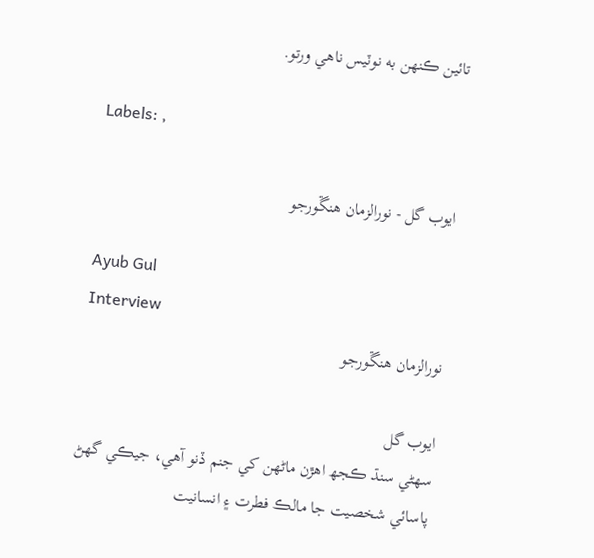تائين ڪنهن به نوٽيس ناهي ورتو.

Labels: ,

ايوب گل - نورالزمان هنڱورجو

Ayub Gul
Interview
نورالزمان هنڱورجو

ايوب گل
سھڻي سنڌ ڪجھ اھڙن ماڻھن کي جنم ڏنو آھي، جيڪي گھڻ پاسائي شخصيت جا مالڪ فطرت ۽ انسانيت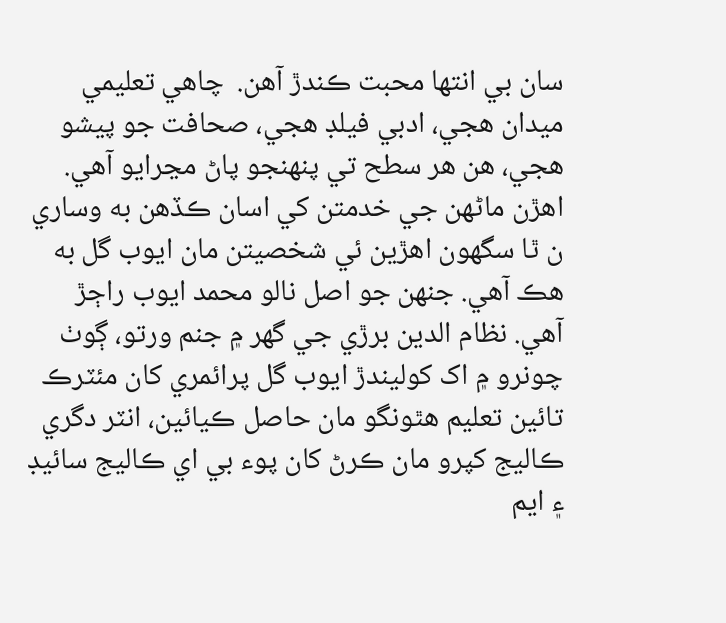سان بي انتھا محبت ڪندڙ آھن.  چاھي تعليمي ميدان ھجي، ادبي فيلڊ ھجي، صحافت جو پيشو ھجي، ھن ھر سطح تي پنھنجو پاڻ مڃرايو آھي. اھڙن ماڻھن جي خدمتن کي اسان ڪڏھن به وساري ن ٿا سگھون اھڙين ئي شخصيتن مان ايوب گل به ھڪ آھي. جنھن جو اصل نالو محمد ايوب راڄڙ آھي. نظام الدين برڙي جي گھر ۾ جنم ورتو، ڳوٺ چونرو ۾ اک کوليندڙ ايوب گل پرائمري کان مئٽرڪ تائين تعليم ھٿونگو مان حاصل ڪيائين، انٽر دگري ڪاليج کپرو مان ڪرڻ کان پوء بي اي ڪاليج سائيڊ ۽ ايم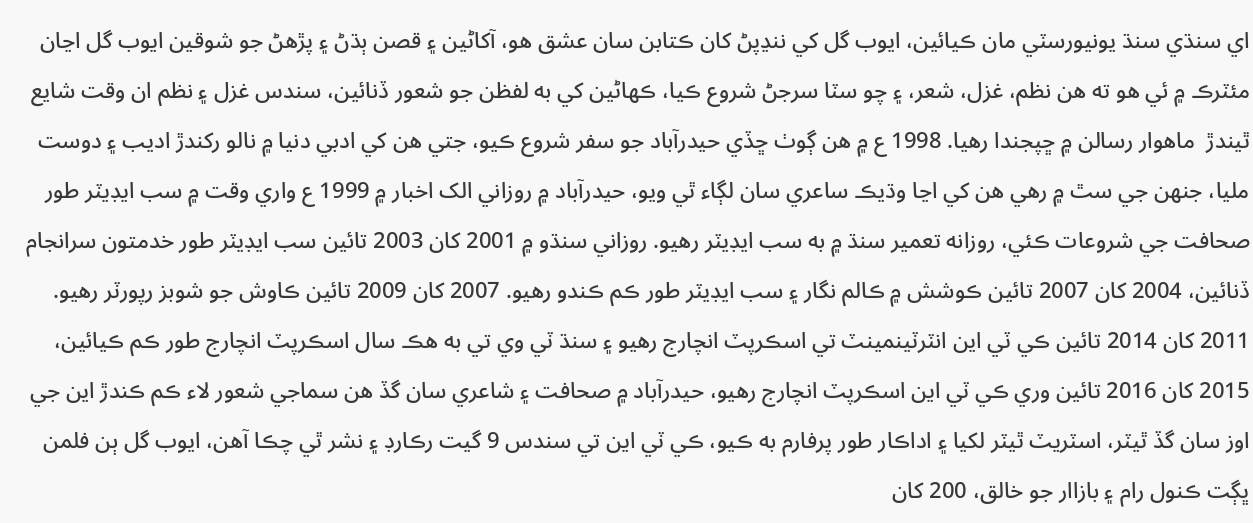اي سنڌي سنڌ يونيورسٽي مان ڪيائين، ايوب گل کي ننڍپڻ کان ڪتابن سان عشق ھو، آکاڻين ۽ قصن ٻڌڻ ۽ پڙھڻ جو شوقين ايوب گل اڃان مئٽرڪ ۾ ئي ھو ته ھن نظم، غزل، شعر، ۽ چو سٽا سرجڻ شروع ڪيا، ڪھاڻين کي به لفظن جو شعور ڏنائين، سندس غزل ۽ نظم ان وقت شايع ٿيندڙ  ماھوار رسالن ۾ ڇپجندا رھيا. 1998 ع ۾ ھن ڳوٺ ڇڏي حيدرآباد جو سفر شروع ڪيو، جتي ھن کي ادبي دنيا ۾ نالو رکندڙ اديب ۽ دوست مليا، جنھن جي سٿ ۾ رھي ھن کي اڃا وڌيڪ ساعري سان لڳاء ٿي ويو، حيدرآباد ۾ روزاني الک اخبار ۾ 1999 ع واري وقت ۾ سب ايڊيٽر طور صحافت جي شروعات ڪئي، روزانه تعمير سنڌ ۾ به سب ايڊيٽر رھيو. روزاني سنڌو ۾ 2001 کان 2003 تائين سب ايڊيٽر طور خدمتون سرانجام ڏنائين، 2004 کان 2007 تائين ڪوشش ۾ ڪالم نگار ۽ سب ايڊيٽر طور ڪم ڪندو رھيو. 2007 کان 2009 تائين ڪاوش جو شوبز رپورٽر رھيو. 2011 کان 2014 تائين ڪي ٽي اين انٽرٽينمينٽ تي اسڪرپٽ انچارج رھيو ۽ سنڌ ٽي وي تي به ھڪ سال اسڪرپٽ انچارج طور ڪم ڪيائين، 2015 کان 2016 تائين وري ڪي ٽي اين اسڪرپٽ انچارج رھيو، حيدرآباد ۾ صحافت ۽ شاعري سان گڏ ھن سماجي شعور لاء ڪم ڪندڙ اين جي اوز سان گڏ ٿيٽر، اسٽريٽ ٿيٽر لکيا ۽ اداڪار طور پرفارم به ڪيو، ڪي ٽي اين تي سندس 9 گيت رڪارڊ ۽ نشر ٿي چڪا آھن، ايوب گل ٻن فلمن ڀڳت ڪنول رام ۽ بازاار جو خالق، 200 کان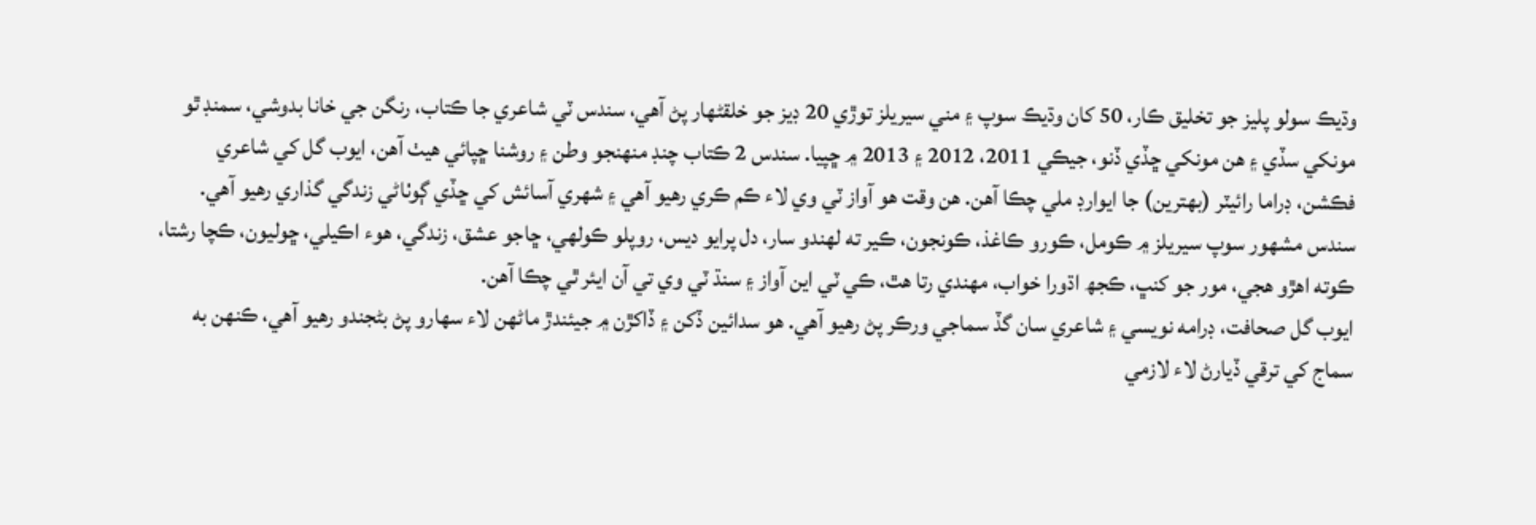وڌيڪ سولو پليز جو تخليق ڪار، 50 کان وڌيڪ سوپ ۽ مني سيريلز توڙي 20 ڊيز جو خلقڻھار پڻ آھي، سندس ٽي شاعري جا ڪتاب، رنگن جي خانا بدوشي، سمنڊ ٿو مونکي سڏي ۽ ھن مونکي ڇڏي ڏنو، جيڪي 2011، 2012 ۽ 2013 ۾ ڇپيا. سندس 2 ڪتاب چنڊ منھنجو وطن ۽ روشنا ڇپائي ھيٺ آھن، ايوب گل کي شاعري فڪشن، ڊراما رائيٽر (بھترين) جا ايوارڊ ملي چڪا آھن. ھن وقت ھو آواز ٽي وي لاء ڪم ڪري رھيو آھي ۽ شھري آسائش کي ڇڏي ڳوٺاڻي زندگي گذاري رھيو آھي. سندس مشھور سوپ سيريلز ۾ ڪومل، ڪورو ڪاغذ، ڪونجون، ڪير ته لھندو سار، دل پرايو ديس، روپلو ڪولھي، ڇاجو عشق، زندگي، ھوء اڪيلي، ڇوليون، ڪچا رشتا، ڪوته اھڙو ھجي، مور جو کنڀ، ڪجھ اڌورا خواب، مھندي رتا ھٿ، ڪي ٽي اين آواز ۽ سنڌ ٽي وي تي آن ايئر ٿي چڪا آھن.
ايوب گل صحافت، ڊرامه نويسي ۽ شاعري سان گڏ سماجي ورڪر پڻ رھيو آھي. ھو سدائين ڏکن ۽ ڏاکڙن ۾ جيئندڙ ماڻھن لاء سھارو پڻ بڻجندو رھيو آھي، ڪنھن به سماج کي ترقي ڏيارڻ لاء لازمي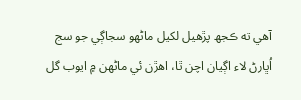آھي ته ڪجھ پڙھيل لکيل ماڻھو سجاڳي جو سج اُڀارڻ لاء اڳيان اچن ٿا، اھڙن ئي ماڻھن ۾ ايوب گل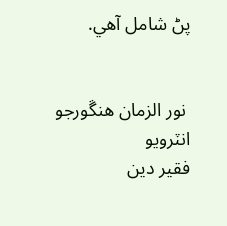پڻ شامل آھي.


 نور الزمان هنڱورجو
انٽرويو
فقير دين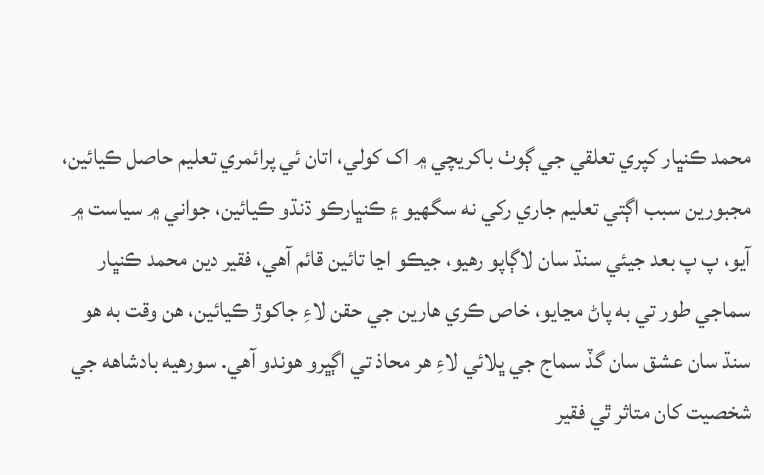محمد ڪنڀار کپري تعلقي جي ڳوٺ باکريچي ۾ اک کولي، اتان ئي پرائمري تعليم حاصل ڪيائين، مجبورين سبب اڳتي تعليم جاري رکي نه سگهيو ۽ ڪنڀارڪو ڌنڌو ڪيائين، جواني ۾ سياست ۾ آيو، پ پ بعد جيئي سنڌ سان لاڳاپو رهيو، جيڪو اڃا تائين قائم آهي، فقير دين محمد ڪنڀار سماجي طور تي به پاڻ مڃايو، خاص ڪري هارين جي حقن لاءِ جاکوڙ ڪيائين، هن وقت به هو سنڌ سان عشق سان گڏ سماج جي ڀلائي لاءِ هر محاذ تي اڳڀرو هوندو آهي. سورهيه بادشاهه جي شخصيت کان متاثر ٿي فقير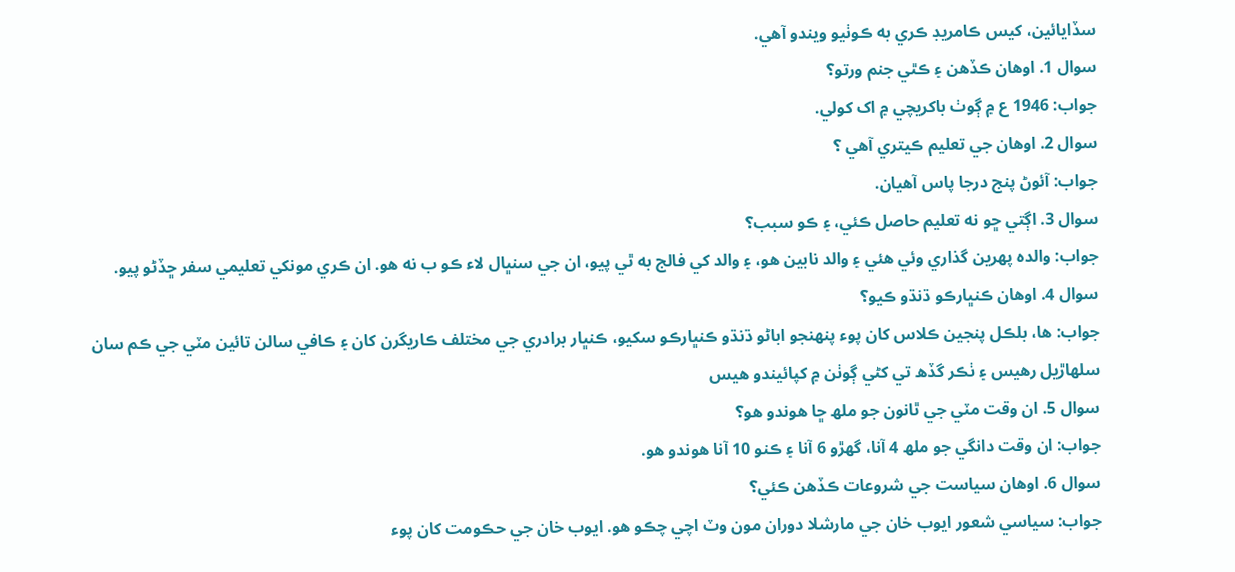سڏايائين، کيس ڪامريڊ ڪري به ڪوٺيو ويندو آهي.
سوال 1. اوھان ڪڏھن ۽ ڪٿي جنم ورتو؟
جواب: 1946 ع ۾ ڳوٺ باکريچي ۾ اک کولي.
سوال 2. اوھان جي تعليم ڪيتري آھي ؟
جواب: آئوڻ پنج درجا پاس آھيان.
سوال 3. اڳتي ڇو نه تعليم حاصل ڪئي، ۽ ڪو سبب؟
جواب: والده پھرين گذاري وئي ھئي ۽ والد نابين ھو، ۽ والد کي فالج به ٿي پيو، ان جي سنڀال لاء ڪو ب نه ھو. ان ڪري مونکي تعليمي سفر ڇڏڻو پيو.
سوال 4. اوھان ڪنڀارڪو ڌنڌو ڪيو؟
جواب: ھا، بلڪل پنجين ڪلاس کان پوء پنھنجو اباڻو ڌنڌو ڪنڀارڪو سکيو، ڪنڀار برادري جي مختلف ڪاريگرن کان ۽ ڪافي سالن تائين مٽي جي ڪم سان سلھاڙيل رھيس ۽ ٺڪر گڏھ تي کڻي ڳوٺن ۾ کپائيندو ھيس
سوال 5. ان وقت مٽي جي ٿانون جو ملھ ڇا ھوندو ھو؟
جواب: ان وقت دانگي جو ملھ 4 آنا، گھڙو 6 آنا ۽ ڪنو 10 آنا ھوندو ھو.
سوال 6. اوھان سياست جي شروعات ڪڏھن ڪئي؟
جواب: سياسي شعور ايوب خان جي مارشلا دوران مون وٽ اچي چڪو ھو. ايوب خان جي حڪومت کان پوء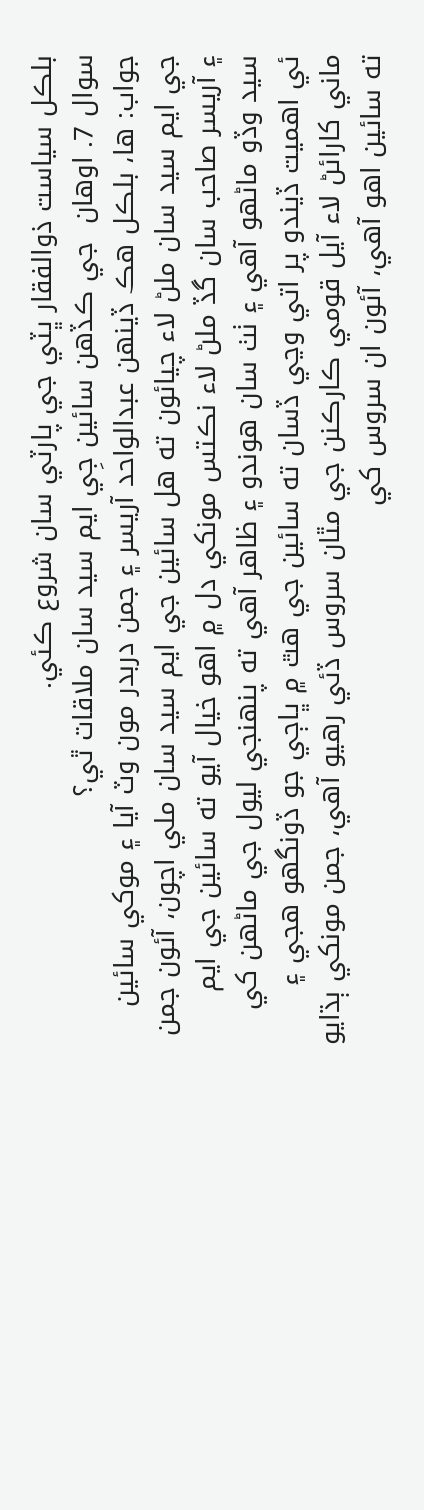بلڪل سياست ذوالفقار ڀٽي جي پارٽي سان شروع ڪئي.
سوال 7. اوھان  جي ڪڏھن سائين جِي ايم سيد سان ملاقات ٿي؟
جواب: ھا، بلڪل ھڪ ڏينھن عبدالواحد آريسر ۽ جمن دربدر مون وٽ آيا ۽ موکي سائين جي ايم سيد سان ملڻ لاء چيائون ته ھل سائين جي ايم سيد سان ملي اچون، آئون جمن ۽ آريسر صاحب سان گڏ ملڻ لاء نڪتس مونکي دل ۾ اھو خيال آيو ته سائين جي ايم سيد وڏو ماڻھو آھي ۽ ٺٺ سان ھوندو ۽ ظاھر آھي ته پنھنجي ليول جي ماڻھن کي ئي اھميت ڏيندو پر اتي وڃي ڏسان ته سائين جي ھٿ ۾ ڀاڄي جو ڏونگھو ھجي ۽ ماني کارائڻ لاء آيل قومي ڪارڪنن جي مٿان سروس ڏئي رھيو آھي، جمن مونکي ٻڌايو ته سائين اھو آھي، آئون ان سروس کي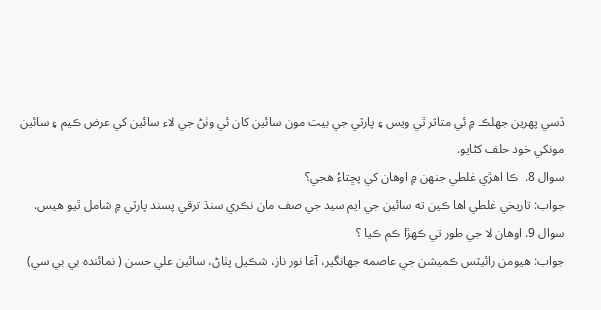ڏسي پھرين جھلڪ ۾ ئي متاثر ٿي ويس ۽ پارٽي جي بيت مون سائين کان ئي وٺڻ جي لاء سائين کي عرض ڪيم ۽ سائين مونکي خود حلف کڻايو.
سوال 8.  ڪا اھڙي غلطي جنھن ۾ اوھان کي پڇتاءُ ھجي؟
جواب: تاريخي غلطي اھا ڪين ته سائين جي ايم سيد جي صف مان نڪري سنڌ ترقي پسند پارٽي ۾ شامل ٿيو ھيس.
سوال 9. اوھان لا جي طور تي ڪھڙا ڪم ڪيا ؟
جواب: ھيومن رائيٽس ڪميشن جي عاصمه جھانگير، آغا نور ناز، شڪيل پٺاڻ، سائين علي حسن ( نمائنده بي بي سي)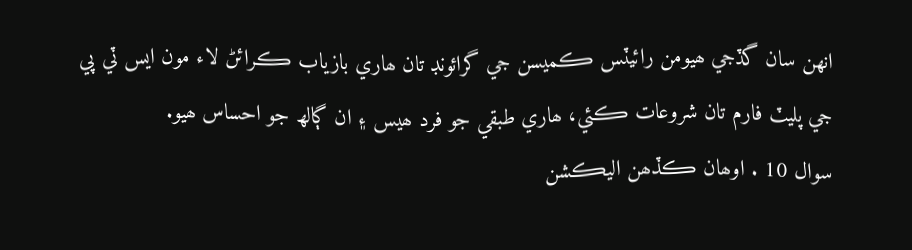انھن سان گڏجي ھيومن رائيٽس ڪميسن جي گرائونڊ تان ھاري بازياب ڪرائڻ لاء مون ايس ٽي پي جي پليٽ فارم تان شروعات ڪئي، ھاري طبقي جو فرد ھيس ۽ ان ڳالھ جو احساس ھيو.
سوال 10 . اوھان ڪڏھن اليڪشن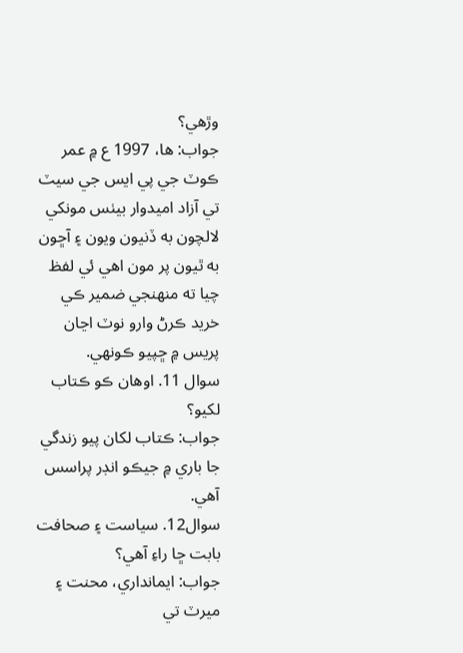وڙھي؟
جواب: ھا، 1997 ع ۾ عمر ڪوٽ جي پي ايس جي سيٽ تي آزاد اميدوار بيٺس مونکي لالچون به ڏنيون ويون ۽ آڇون به ٿيون پر مون اھي ئي لفظ چيا ته منھنجي ضمير ڪي خريد ڪرڻ وارو نوٽ اڃان پريس ۾ ڇپيو ڪونھي.
سوال 11. اوھان ڪو ڪتاب لکيو؟
جواب: ڪتاب لکان پيو زندگي جا باري ۾ جيڪو انڊر پراسس آھي.
سوال12. سياست ۽ صحافت بابت ڇا راءِ آھي؟
جواب: ايمانداري، محنت ۽ ميرٽ تي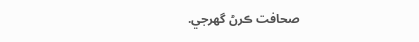صحافت ڪرڻ گھرجي.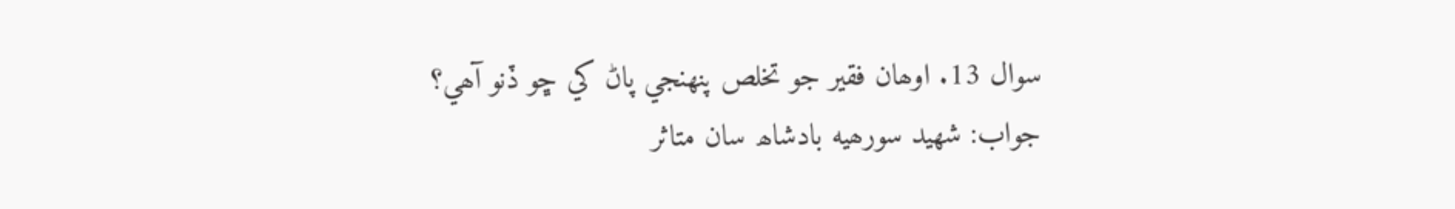سوال 13. اوھان فقير جو تخلص پنھنجي پاڻ کي ڇو ڏنو آھي؟
جواب: شھيد سورھيه بادشاھ سان متاثر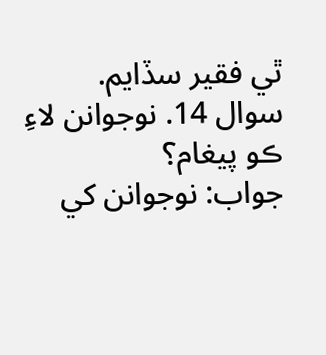ٿي فقير سڏايم.
سوال 14. نوجوانن لاءِ ڪو پيغام؟
جواب: نوجوانن کي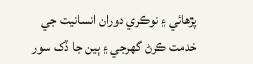پڙھائي ۽ نوڪري دوران انسانيت جي خدمت ڪرڻ گھرجي ۽ ٻين جا ڏک سور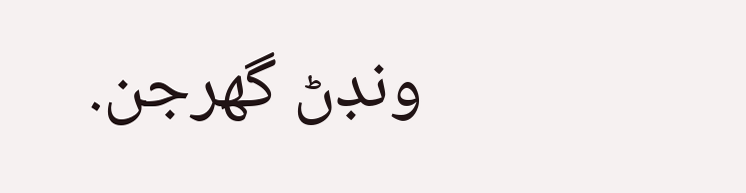ونڊڻ گھرجن.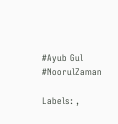#Ayub Gul
#NoorulZaman

Labels: ,